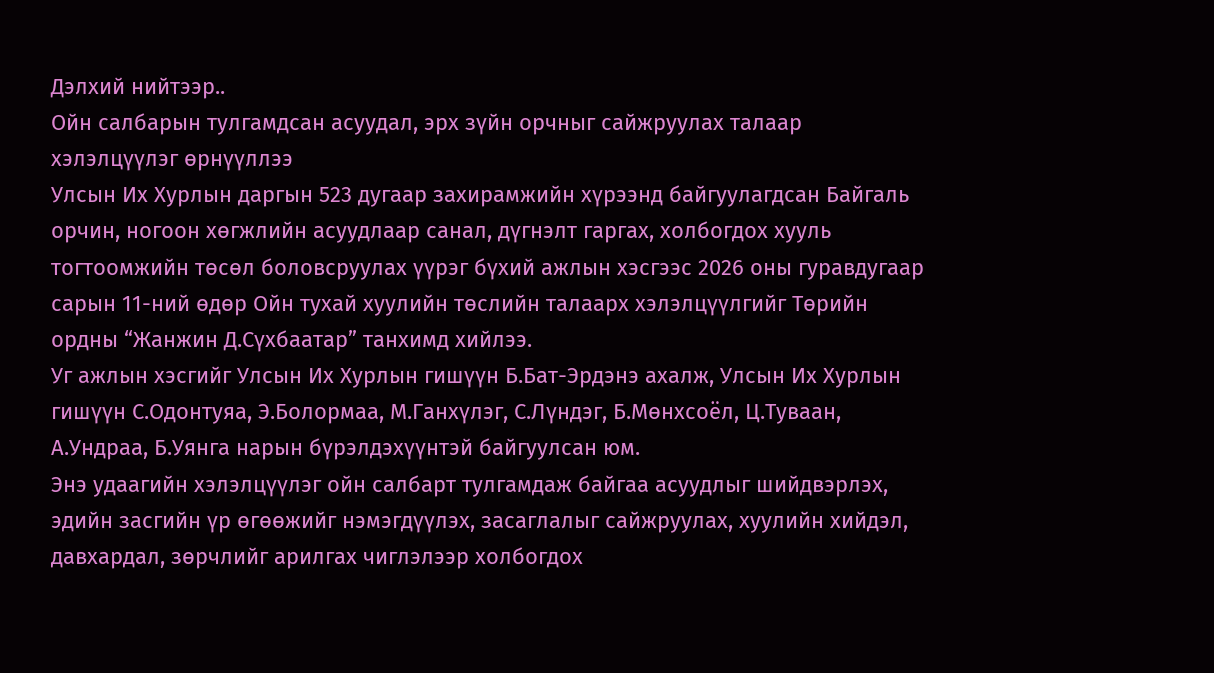Дэлхий нийтээр..
Ойн салбарын тулгамдсан асуудал, эрх зүйн орчныг сайжруулах талаар хэлэлцүүлэг өрнүүллээ
Улсын Их Хурлын даргын 523 дугаар захирамжийн хүрээнд байгуулагдсан Байгаль орчин, ногоон хөгжлийн асуудлаар санал, дүгнэлт гаргах, холбогдох хууль тогтоомжийн төсөл боловсруулах үүрэг бүхий ажлын хэсгээс 2026 оны гуравдугаар сарын 11-ний өдөр Ойн тухай хуулийн төслийн талаарх хэлэлцүүлгийг Төрийн ордны “Жанжин Д.Сүхбаатар” танхимд хийлээ.
Уг ажлын хэсгийг Улсын Их Хурлын гишүүн Б.Бат-Эрдэнэ ахалж, Улсын Их Хурлын гишүүн С.Одонтуяа, Э.Болормаа, М.Ганхүлэг, С.Лүндэг, Б.Мөнхсоёл, Ц.Туваан, А.Ундраа, Б.Уянга нарын бүрэлдэхүүнтэй байгуулсан юм.
Энэ удаагийн хэлэлцүүлэг ойн салбарт тулгамдаж байгаа асуудлыг шийдвэрлэх, эдийн засгийн үр өгөөжийг нэмэгдүүлэх, засаглалыг сайжруулах, хуулийн хийдэл, давхардал, зөрчлийг арилгах чиглэлээр холбогдох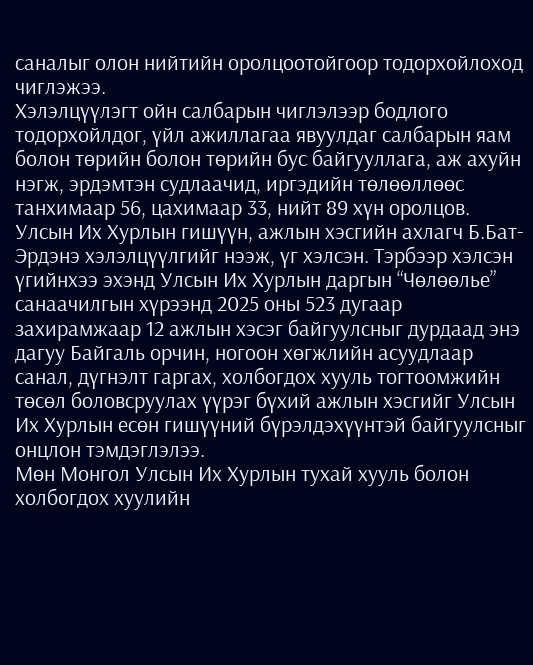саналыг олон нийтийн оролцоотойгоор тодорхойлоход чиглэжээ.
Хэлэлцүүлэгт ойн салбарын чиглэлээр бодлого тодорхойлдог, үйл ажиллагаа явуулдаг салбарын яам болон төрийн болон төрийн бус байгууллага, аж ахуйн нэгж, эрдэмтэн судлаачид, иргэдийн төлөөллөөс танхимаар 56, цахимаар 33, нийт 89 хүн оролцов.
Улсын Их Хурлын гишүүн, ажлын хэсгийн ахлагч Б.Бат-Эрдэнэ хэлэлцүүлгийг нээж, үг хэлсэн. Тэрбээр хэлсэн үгийнхээ эхэнд Улсын Их Хурлын даргын “Чөлөөлье” санаачилгын хүрээнд 2025 оны 523 дугаар захирамжаар 12 ажлын хэсэг байгуулсныг дурдаад энэ дагуу Байгаль орчин, ногоон хөгжлийн асуудлаар санал, дүгнэлт гаргах, холбогдох хууль тогтоомжийн төсөл боловсруулах үүрэг бүхий ажлын хэсгийг Улсын Их Хурлын есөн гишүүний бүрэлдэхүүнтэй байгуулсныг онцлон тэмдэглэлээ.
Мөн Монгол Улсын Их Хурлын тухай хууль болон холбогдох хуулийн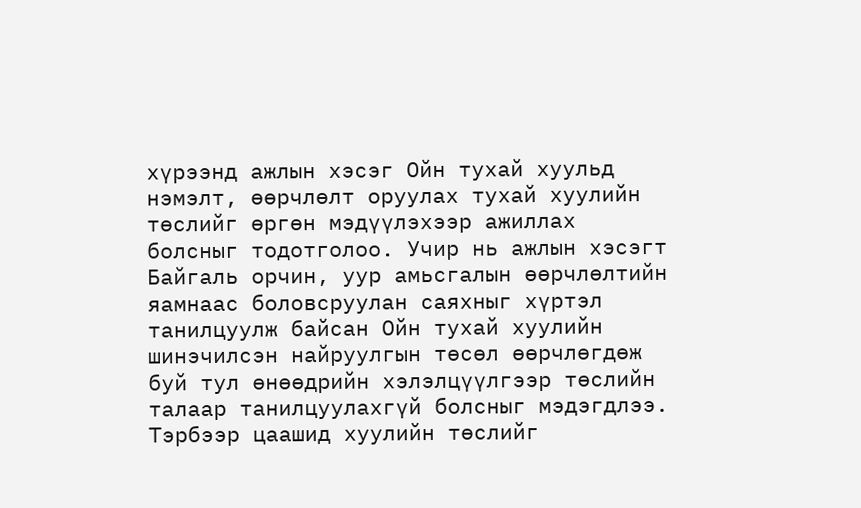хүрээнд ажлын хэсэг Ойн тухай хуульд нэмэлт, өөрчлөлт оруулах тухай хуулийн төслийг өргөн мэдүүлэхээр ажиллах болсныг тодотголоо. Учир нь ажлын хэсэгт Байгаль орчин, уур амьсгалын өөрчлөлтийн яамнаас боловсруулан саяхныг хүртэл танилцуулж байсан Ойн тухай хуулийн шинэчилсэн найруулгын төсөл өөрчлөгдөж буй тул өнөөдрийн хэлэлцүүлгээр төслийн талаар танилцуулахгүй болсныг мэдэгдлээ.
Тэрбээр цаашид хуулийн төслийг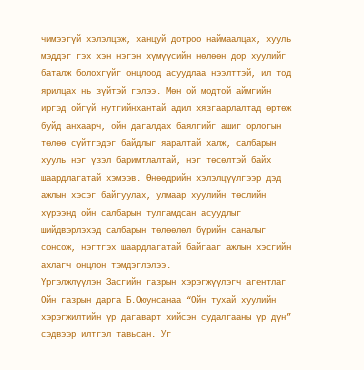чимээгүй хэлэлцэж, ханцуй дотроо наймаалцах, хууль мэддэг гэх хэн нэгэн хүмүүсийн нөлөөн дор хуулийг баталж болохгүйг онцлоод асуудлаа нээлттэй, ил тод ярилцах нь зүйтэй гэлээ. Мөн ой модтой аймгийн иргэд ойгүй нутгийнхантай адил хязгаарлалтад өртөж буйд анхаарч, ойн дагалдах баялгийг ашиг орлогын төлөө сүйтгэдэг байдлыг яаралтай халж, салбарын хууль нэг үзэл баримтлалтай, нэг төсөлтэй байх шаардлагатай хэмээв. Өнөөдрийн хэлэлцүүлгээр дэд ажлын хэсэг байгуулах, улмаар хуулийн төслийн хүрээнд ойн салбарын тулгамдсан асуудлыг шийдвэрлэхэд салбарын төлөөлөл бүрийн саналыг сонсож, нэгтгэх шаардлагатай байгааг ажлын хэсгийн ахлагч онцлон тэмдэглэлээ.
Үргэлжлүүлэн Засгийн газрын хэрэгжүүлэгч агентлаг Ойн газрын дарга Б.Оюунсанаа “Ойн тухай хуулийн хэрэгжилтийн үр дагаварт хийсэн судалгааны үр дүн” сэдвээр илтгэл тавьсан. Уг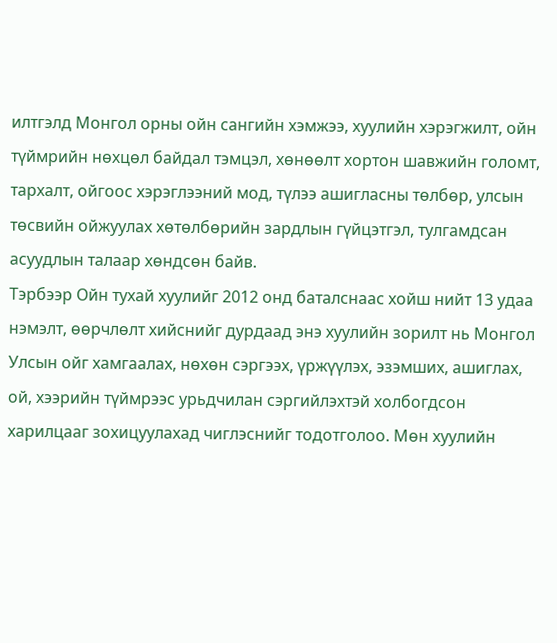илтгэлд Монгол орны ойн сангийн хэмжээ, хуулийн хэрэгжилт, ойн түймрийн нөхцөл байдал тэмцэл, хөнөөлт хортон шавжийн голомт, тархалт, ойгоос хэрэглээний мод, түлээ ашигласны төлбөр, улсын төсвийн ойжуулах хөтөлбөрийн зардлын гүйцэтгэл, тулгамдсан асуудлын талаар хөндсөн байв.
Тэрбээр Ойн тухай хуулийг 2012 онд баталснаас хойш нийт 13 удаа нэмэлт, өөрчлөлт хийснийг дурдаад энэ хуулийн зорилт нь Монгол Улсын ойг хамгаалах, нөхөн сэргээх, үржүүлэх, эзэмших, ашиглах, ой, хээрийн түймрээс урьдчилан сэргийлэхтэй холбогдсон харилцааг зохицуулахад чиглэснийг тодотголоо. Мөн хуулийн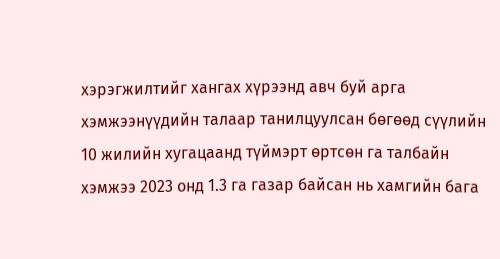хэрэгжилтийг хангах хүрээнд авч буй арга хэмжээнүүдийн талаар танилцуулсан бөгөөд сүүлийн 10 жилийн хугацаанд түймэрт өртсөн га талбайн хэмжээ 2023 онд 1.3 га газар байсан нь хамгийн бага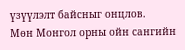үзүүлэлт байсныг онцлов.
Мөн Монгол орны ойн сангийн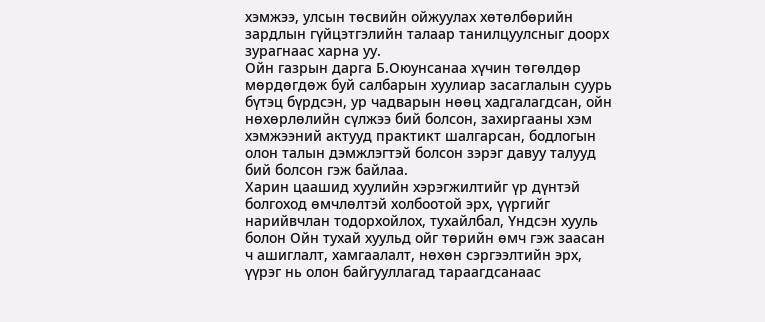хэмжээ, улсын төсвийн ойжуулах хөтөлбөрийн зардлын гүйцэтгэлийн талаар танилцуулсныг доорх зурагнаас харна уу.
Ойн газрын дарга Б.Оюунсанаа хүчин төгөлдөр мөрдөгдөж буй салбарын хуулиар засаглалын суурь бүтэц бүрдсэн, ур чадварын нөөц хадгалагдсан, ойн нөхөрлөлийн сүлжээ бий болсон, захиргааны хэм хэмжээний актууд практикт шалгарсан, бодлогын олон талын дэмжлэгтэй болсон зэрэг давуу талууд бий болсон гэж байлаа.
Харин цаашид хуулийн хэрэгжилтийг үр дүнтэй болгоход өмчлөлтэй холбоотой эрх, үүргийг нарийвчлан тодорхойлох, тухайлбал, Үндсэн хууль болон Ойн тухай хуульд ойг төрийн өмч гэж заасан ч ашиглалт, хамгаалалт, нөхөн сэргээлтийн эрх, үүрэг нь олон байгууллагад тараагдсанаас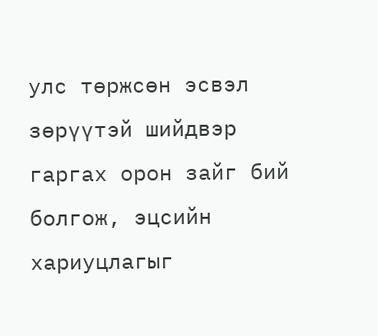улс төржсөн эсвэл зөрүүтэй шийдвэр гаргах орон зайг бий болгож, эцсийн хариуцлагыг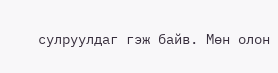сулруулдаг гэж байв. Мөн олон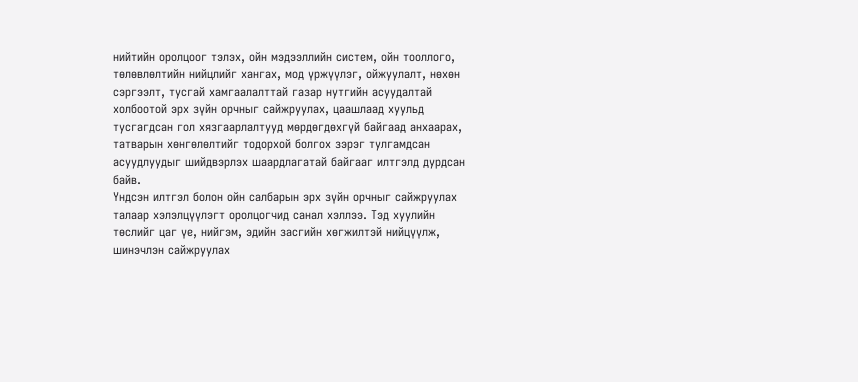нийтийн оролцоог тэлэх, ойн мэдээллийн систем, ойн тооллого, төлөвлөлтийн нийцлийг хангах, мод үржүүлэг, ойжуулалт, нөхөн сэргээлт, тусгай хамгаалалттай газар нутгийн асуудалтай холбоотой эрх зүйн орчныг сайжруулах, цаашлаад хуульд тусгагдсан гол хязгаарлалтууд мөрдөгдөхгүй байгаад анхаарах, татварын хөнгөлөлтийг тодорхой болгох зэрэг тулгамдсан асуудлуудыг шийдвэрлэх шаардлагатай байгааг илтгэлд дурдсан байв.
Үндсэн илтгэл болон ойн салбарын эрх зүйн орчныг сайжруулах талаар хэлэлцүүлэгт оролцогчид санал хэллээ. Тэд хуулийн төслийг цаг үе, нийгэм, эдийн засгийн хөгжилтэй нийцүүлж, шинэчлэн сайжруулах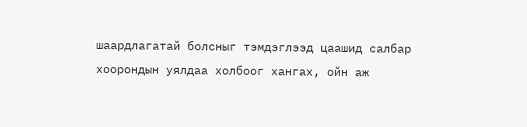шаардлагатай болсныг тэмдэглээд цаашид салбар хоорондын уялдаа холбоог хангах, ойн аж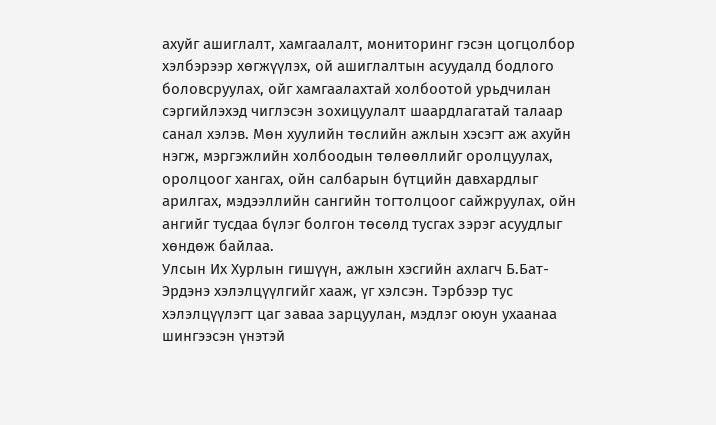ахуйг ашиглалт, хамгаалалт, мониторинг гэсэн цогцолбор хэлбэрээр хөгжүүлэх, ой ашиглалтын асуудалд бодлого боловсруулах, ойг хамгаалахтай холбоотой урьдчилан сэргийлэхэд чиглэсэн зохицуулалт шаардлагатай талаар санал хэлэв. Мөн хуулийн төслийн ажлын хэсэгт аж ахуйн нэгж, мэргэжлийн холбоодын төлөөллийг оролцуулах, оролцоог хангах, ойн салбарын бүтцийн давхардлыг арилгах, мэдээллийн сангийн тогтолцоог сайжруулах, ойн ангийг тусдаа бүлэг болгон төсөлд тусгах зэрэг асуудлыг хөндөж байлаа.
Улсын Их Хурлын гишүүн, ажлын хэсгийн ахлагч Б.Бат-Эрдэнэ хэлэлцүүлгийг хааж, үг хэлсэн. Тэрбээр тус хэлэлцүүлэгт цаг заваа зарцуулан, мэдлэг оюун ухаанаа шингээсэн үнэтэй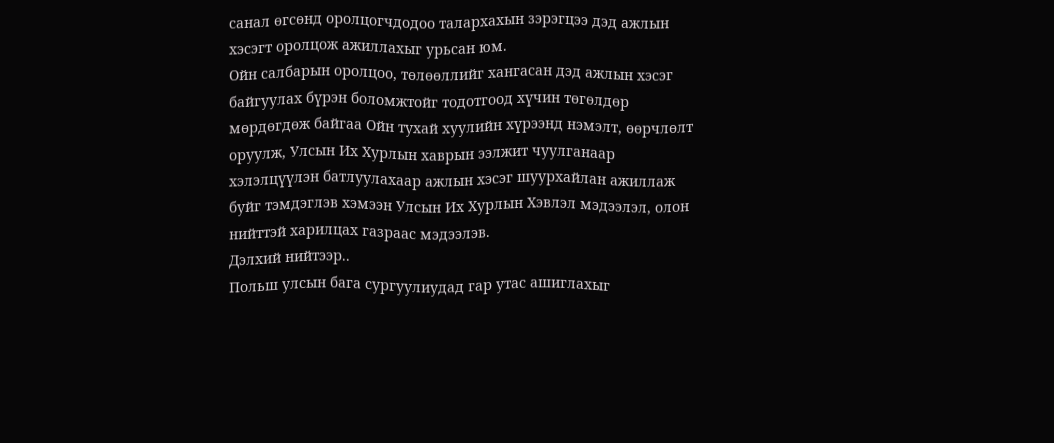санал өгсөнд оролцогчдодоо талархахын зэрэгцээ дэд ажлын хэсэгт оролцож ажиллахыг урьсан юм.
Ойн салбарын оролцоо, төлөөллийг хангасан дэд ажлын хэсэг байгуулах бүрэн боломжтойг тодотгоод хүчин төгөлдөр мөрдөгдөж байгаа Ойн тухай хуулийн хүрээнд нэмэлт, өөрчлөлт оруулж, Улсын Их Хурлын хаврын ээлжит чуулганаар хэлэлцүүлэн батлуулахаар ажлын хэсэг шуурхайлан ажиллаж буйг тэмдэглэв хэмээн Улсын Их Хурлын Хэвлэл мэдээлэл, олон нийттэй харилцах газраас мэдээлэв.
Дэлхий нийтээр..
Польш улсын бага сургуулиудад гар утас ашиглахыг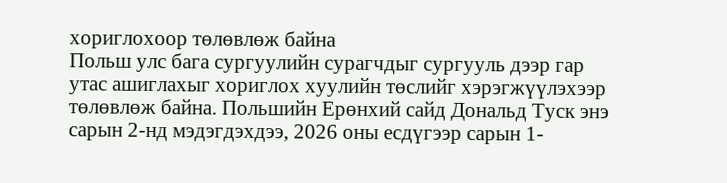хориглохоор төлөвлөж байна
Польш улс бага сургуулийн сурагчдыг сургууль дээр гар утас ашиглахыг хориглох хуулийн төслийг хэрэгжүүлэхээр төлөвлөж байна. Польшийн Ерөнхий сайд Дональд Туск энэ сарын 2-нд мэдэгдэхдээ, 2026 оны есдүгээр сарын 1-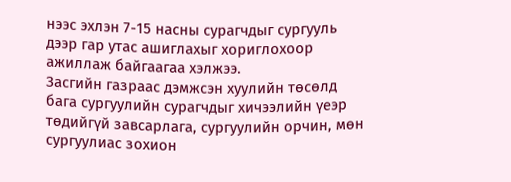нээс эхлэн 7-15 насны сурагчдыг сургууль дээр гар утас ашиглахыг хориглохоор ажиллаж байгаагаа хэлжээ.
Засгийн газраас дэмжсэн хуулийн төсөлд бага сургуулийн сурагчдыг хичээлийн үеэр төдийгүй завсарлага, сургуулийн орчин, мөн сургуулиас зохион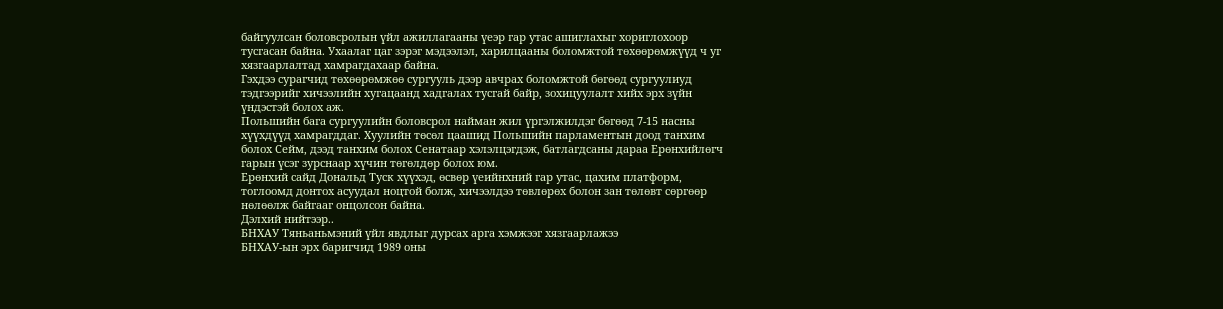байгуулсан боловсролын үйл ажиллагааны үеэр гар утас ашиглахыг хориглохоор тусгасан байна. Ухаалаг цаг зэрэг мэдээлэл, харилцааны боломжтой төхөөрөмжүүд ч уг хязгаарлалтад хамрагдахаар байна.
Гэхдээ сурагчид төхөөрөмжөө сургууль дээр авчрах боломжтой бөгөөд сургуулиуд тэдгээрийг хичээлийн хугацаанд хадгалах тусгай байр, зохицуулалт хийх эрх зүйн үндэстэй болох аж.
Польшийн бага сургуулийн боловсрол найман жил үргэлжилдэг бөгөөд 7-15 насны хүүхдүүд хамрагддаг. Хуулийн төсөл цаашид Польшийн парламентын доод танхим болох Сейм, дээд танхим болох Сенатаар хэлэлцэгдэж, батлагдсаны дараа Ерөнхийлөгч гарын үсэг зурснаар хүчин төгөлдөр болох юм.
Ерөнхий сайд Дональд Туск хүүхэд, өсвөр үеийнхний гар утас, цахим платформ, тоглоомд донтох асуудал ноцтой болж, хичээлдээ төвлөрөх болон зан төлөвт сөргөөр нөлөөлж байгааг онцолсон байна.
Дэлхий нийтээр..
БНХАУ Тяньаньмэний үйл явдлыг дурсах арга хэмжээг хязгаарлажээ
БНХАУ-ын эрх баригчид 1989 оны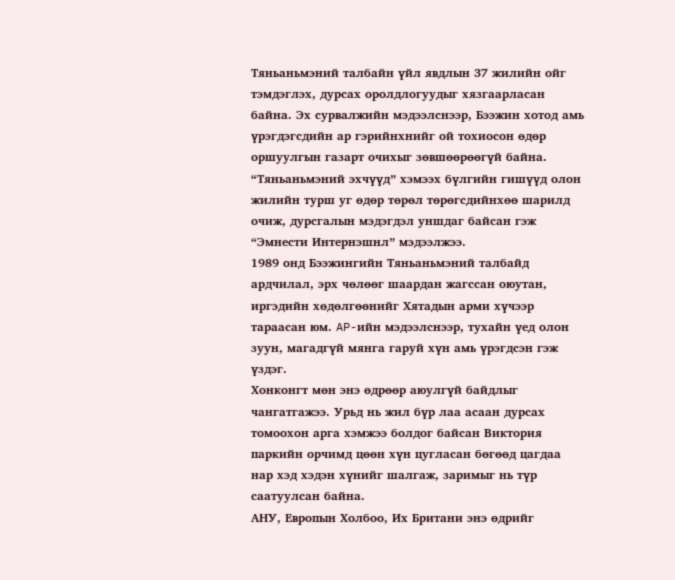Тяньаньмэний талбайн үйл явдлын 37 жилийн ойг тэмдэглэх, дурсах оролдлогуудыг хязгаарласан байна. Эх сурвалжийн мэдээлснээр, Бээжин хотод амь үрэгдэгсдийн ар гэрийнхнийг ой тохиосон өдөр оршуулгын газарт очихыг зөвшөөрөөгүй байна. “Тяньаньмэний эхчүүд” хэмээх бүлгийн гишүүд олон жилийн турш уг өдөр төрөл төрөгсдийнхөө шарилд очиж, дурсгалын мэдэгдэл уншдаг байсан гэж “Эмнести Интернэшнл” мэдээлжээ.
1989 онд Бээжингийн Тяньаньмэний талбайд ардчилал, эрх чөлөөг шаардан жагссан оюутан, иргэдийн хөдөлгөөнийг Хятадын арми хүчээр тараасан юм. AP-ийн мэдээлснээр, тухайн үед олон зуун, магадгүй мянга гаруй хүн амь үрэгдсэн гэж үздэг.
Хонконгт мөн энэ өдрөөр аюулгүй байдлыг чангатгажээ. Урьд нь жил бүр лаа асаан дурсах томоохон арга хэмжээ болдог байсан Виктория паркийн орчимд цөөн хүн цугласан бөгөөд цагдаа нар хэд хэдэн хүнийг шалгаж, заримыг нь түр саатуулсан байна.
АНУ, Европын Холбоо, Их Британи энэ өдрийг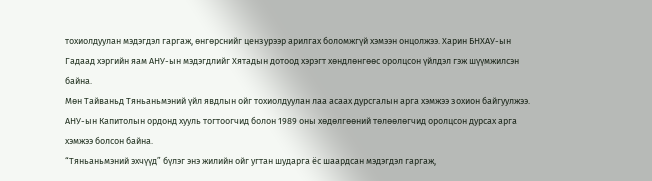тохиолдуулан мэдэгдэл гаргаж, өнгөрснийг цензурээр арилгах боломжгүй хэмээн онцолжээ. Харин БНХАУ-ын Гадаад хэргийн яам АНУ-ын мэдэгдлийг Хятадын дотоод хэрэгт хөндлөнгөөс оролцсон үйлдэл гэж шүүмжилсэн байна.
Мөн Тайваньд Тяньаньмэний үйл явдлын ойг тохиолдуулан лаа асаах дурсгалын арга хэмжээ зохион байгуулжээ. АНУ-ын Капитолын ордонд хууль тогтоогчид болон 1989 оны хөдөлгөөний төлөөлөгчид оролцсон дурсах арга хэмжээ болсон байна.
“Тяньаньмэний эхчүүд” бүлэг энэ жилийн ойг угтан шударга ёс шаардсан мэдэгдэл гаргаж,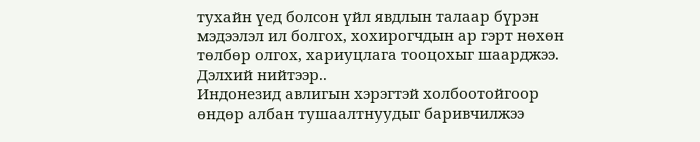тухайн үед болсон үйл явдлын талаар бүрэн мэдээлэл ил болгох, хохирогчдын ар гэрт нөхөн төлбөр олгох, хариуцлага тооцохыг шаарджээ.
Дэлхий нийтээр..
Индонезид авлигын хэрэгтэй холбоотойгоор өндөр албан тушаалтнуудыг баривчилжээ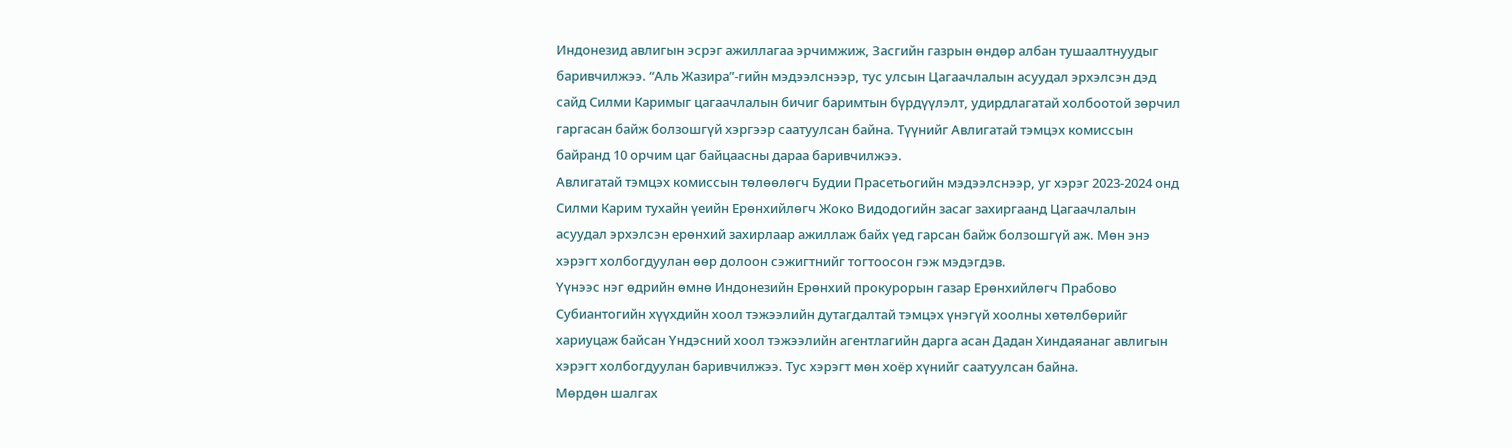Индонезид авлигын эсрэг ажиллагаа эрчимжиж, Засгийн газрын өндөр албан тушаалтнуудыг баривчилжээ. “Аль Жазира”-гийн мэдээлснээр, тус улсын Цагаачлалын асуудал эрхэлсэн дэд сайд Силми Каримыг цагаачлалын бичиг баримтын бүрдүүлэлт, удирдлагатай холбоотой зөрчил гаргасан байж болзошгүй хэргээр саатуулсан байна. Түүнийг Авлигатай тэмцэх комиссын байранд 10 орчим цаг байцаасны дараа баривчилжээ.
Авлигатай тэмцэх комиссын төлөөлөгч Будии Прасетьогийн мэдээлснээр, уг хэрэг 2023-2024 онд Силми Карим тухайн үеийн Ерөнхийлөгч Жоко Видодогийн засаг захиргаанд Цагаачлалын асуудал эрхэлсэн ерөнхий захирлаар ажиллаж байх үед гарсан байж болзошгүй аж. Мөн энэ хэрэгт холбогдуулан өөр долоон сэжигтнийг тогтоосон гэж мэдэгдэв.
Үүнээс нэг өдрийн өмнө Индонезийн Ерөнхий прокурорын газар Ерөнхийлөгч Прабово Субиантогийн хүүхдийн хоол тэжээлийн дутагдалтай тэмцэх үнэгүй хоолны хөтөлбөрийг хариуцаж байсан Үндэсний хоол тэжээлийн агентлагийн дарга асан Дадан Хиндаяанаг авлигын хэрэгт холбогдуулан баривчилжээ. Тус хэрэгт мөн хоёр хүнийг саатуулсан байна.
Мөрдөн шалгах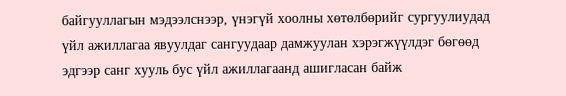байгууллагын мэдээлснээр, үнэгүй хоолны хөтөлбөрийг сургуулиудад үйл ажиллагаа явуулдаг сангуудаар дамжуулан хэрэгжүүлдэг бөгөөд эдгээр санг хууль бус үйл ажиллагаанд ашигласан байж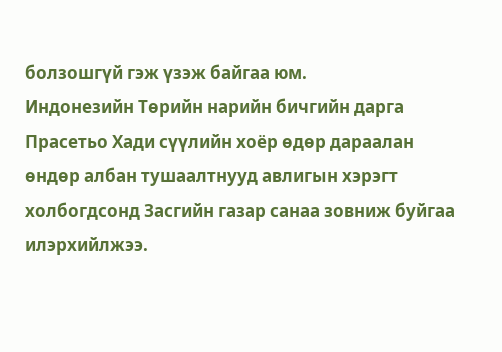болзошгүй гэж үзэж байгаа юм.
Индонезийн Төрийн нарийн бичгийн дарга Прасетьо Хади сүүлийн хоёр өдөр дараалан өндөр албан тушаалтнууд авлигын хэрэгт холбогдсонд Засгийн газар санаа зовниж буйгаа илэрхийлжээ.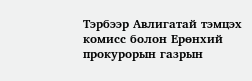Тэрбээр Авлигатай тэмцэх комисс болон Ерөнхий прокурорын газрын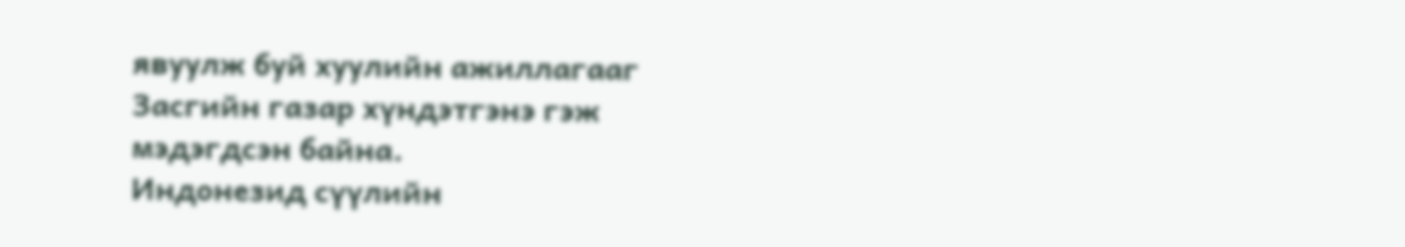явуулж буй хуулийн ажиллагааг Засгийн газар хүндэтгэнэ гэж мэдэгдсэн байна.
Индонезид сүүлийн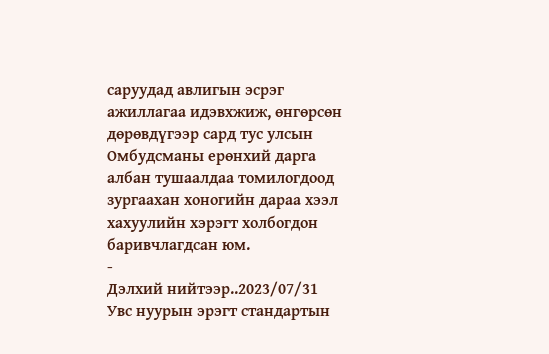саруудад авлигын эсрэг ажиллагаа идэвхжиж, өнгөрсөн дөрөвдүгээр сард тус улсын Омбудсманы ерөнхий дарга албан тушаалдаа томилогдоод зургаахан хоногийн дараа хээл хахуулийн хэрэгт холбогдон баривчлагдсан юм.
-
Дэлхий нийтээр..2023/07/31
Увс нуурын эрэгт стандартын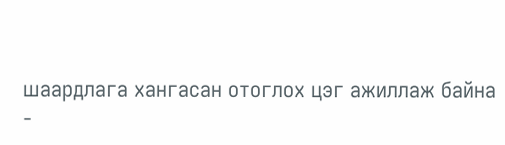шаардлага хангасан отоглох цэг ажиллаж байна
-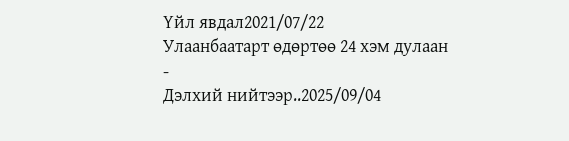Үйл явдал2021/07/22
Улаанбаатарт өдөртөө 24 хэм дулаан
-
Дэлхий нийтээр..2025/09/04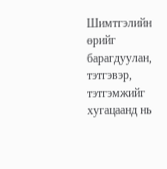Шимтгэлийн өрийг барагдуулан, тэтгэвэр, тэтгэмжийг хугацаанд нь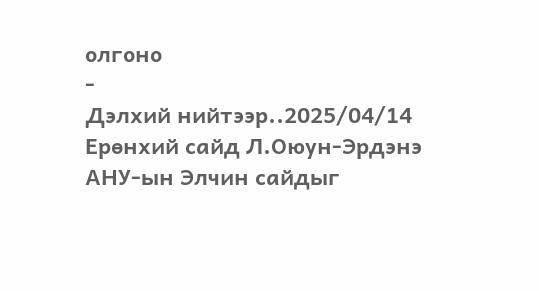олгоно
-
Дэлхий нийтээр..2025/04/14
Ерөнхий сайд Л.Оюун-Эрдэнэ АНУ-ын Элчин сайдыг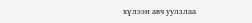хүлээн авч уулзлаа